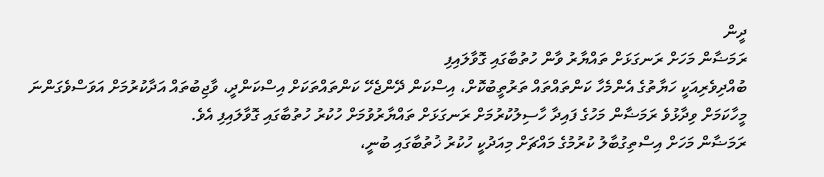ދީން
ރަމަޟާން މަހަށް ރަނގަޅަށް ތައްޔާރު ވާން ހުތުބާގައި ގޮވާލައިފި
ބުއްދިވެރިއަކީ ހަޔާތުގެ އެންމެހާ ކަންތައްތައް ތަރުތީބުކޮށް، އިސްކަން ދޭންޖެހޭ ކަންތައްތަކަށް އިސްކަންދީ، ވާޖިބުތައް އަދާކުރުމަށް އަވަސްވެގަންނަ މީހާކަމަށް ވިދާޅުވެ ރަމަޟާން މަހުގެ ފައިދާ ހާސިލުކުރުމަށް ރަނގަޅަށް ތައްޔާރުވުމަށް ހުކުރު ހުތުބާގައި ގޮވާލައިފި އެވެ.
ރަމަޟާން މަހަށް އިސްތިގުބާލު ކުރުމުގެ މައްޗަށް މިއަދުކީ ހުކުރު ޚުތުބާގައި ބުނީ،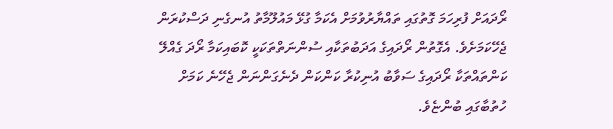ރޯދައަށް ފުރިހަމަ ގޮތުގައި ތައްޔާރުވުމަށް އެކަމާ ގުޅޭ މައުލޫމާތު އުނގެނި ދަސްކުރަން ޖެހޭކަމަށެވެ. އެގޮތުން ރޯދައިގެ އަދަބުތަކާއި ސުންނަތްތަކަކީ ކޮބައިކަމާ ރޯދަ ގެއްލޭ ކަންތައްތަކާ ރޯދައިގެ ސަވާބު އުނިކުރާ ކަންކަން ދެނެގަންނަން ޖެހޭނެ ކަމަށް ހުތުބާގައި ބުންޏެވެ.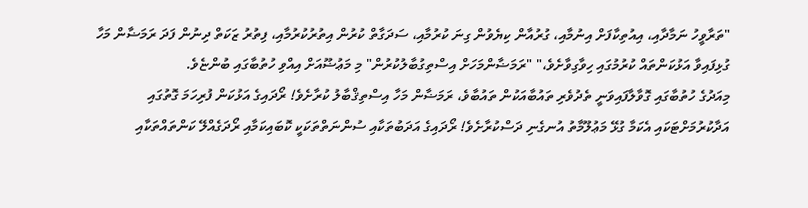"ތަރާވީހު ނަމާދާއި، އިއުތިކާފަށް އިނުމާއި، ގުރުއާން ކިޔެވުން ގިނަ ކުރުމާއި، ސަދަގާތް ކުރުން އިތުރުކުރުމާއި، ފިތުރު ޒަކަތް ދިނުން ފަދަ ރަމަޟާން މަހާ ގުޅިފައިވާ އަޅުކަންތައް ކުރުމުގައި ހިވާގިވާށެވެ،" "ރަމަޟާންމަހަށް އިސްތިގުބާލުކުރުން" މި މަޢުޟޫއަށް އިއްވި ހުތުބާގައި ބުންޏެވެ.
މިއަދުގެ ހުތުބާގައި ގޮވާލާފައިވަނީ ތެދުވެރި ތައުބާއަކުން ތައުބާވެ، ރަމަޟާން މަހާ އިސްތިޤްބާލު ކުރާށެވެ! ރޯދައިގެ އަޅުކަން ފުރިހަމަ ގޮތުގައި އަދާކުރުމަށްޓަކައި އެކަމާ ގުޅޭ މަޢުލޫމާތު އުނގެނި ދަސްކުރާށެވެ! ރޯދައިގެ އަދަބުތަކާއި ސުންނަތްތަކަކީ ކޮބައިކަމާއި ރޯދަގެއްލޭ ކަންތައްތަކާއި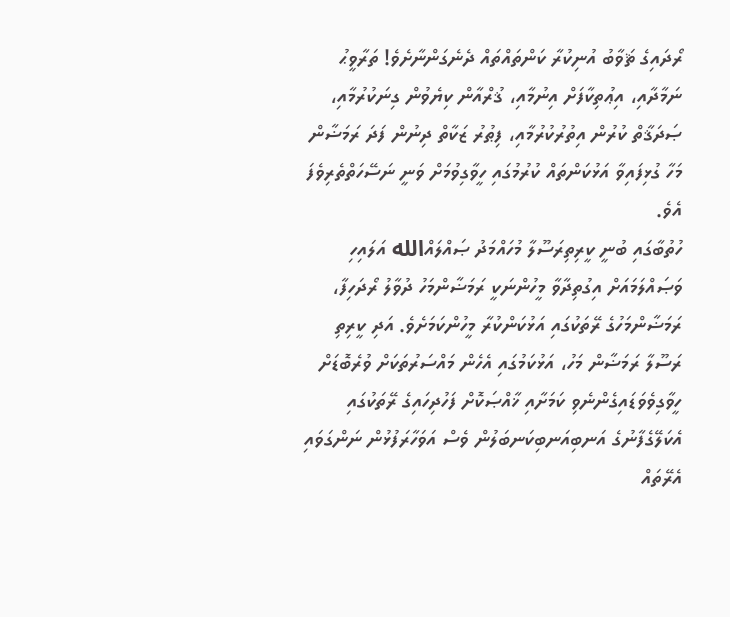ރޯދައިގެ ޘަވާބު އުނިކުރާ ކަންތައްތައް ދެނެގަންނާށެވެ! ތަރާވީޙު ނަމާދާއި، އިޢުތިކާފަށް އިނުމާއި، ޤުރްއާން ކިޔެވުން ގިނަކުރުމާއި، ޞަދަޤާތް ކުރުން އިތުރުކުރުމާއި، ފިޠުރު ޒަކާތް ދިނުން ފަދަ ރަމަޟާން މަހާ ގުޅިފައިވާ އަޅުކަންތައް ކުރުމުގައި ހީވާގިވުމަށް ވަނީ ނަސޭހަތްތެރިވެފަ އެވެ.
ހުތުބާގައި ބުނީ ކީރިތިރަސޫލާ މުހައްމަދު ޞައްލައްالله އަލައިހި ވަޞައްލަމައަށް އިގުތިދާވާ މީހުންނަކީ ރަމަޟާންމަހު ދުވާލު ރޯދަހިފާ، ރަމަޟާންމަހުގެ ރޭތަކުގައި އަޅުކަންކުރާ މީހުންކަމަށެވެ. އަދި ކީރިތި ރަސޫލާ ރަމަޟާން މަހު، އަޅުކަމުގައި އެހެން މައްސަރުތަކަށް ވުރެބޮޑަށް ހީވާގިވެވަޑައިގެންނެވި ކަމަށާއި ޚާއްޞަކޮށް ފަހުދިހައިގެ ރޭތަކުގައި އެކަލޭގެފާނުގެ އަނބިއަނބިކަނބަލުން ވެސް އަވަހާރަފުޅުން ނަންގަވައި އެރޭތައް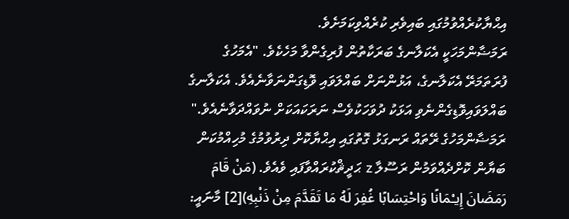އިޙްޔާކުރެއްވުމުގައި ބައިވެރި ކުރެއްވިކަމަށެވެ.
ރަމަޟާންމަހަކީ އެކަލާނގެ ބަރަކާތުން ފުރިގެންވާ މަހެކެވެ. "އެމަހުގެ ފުރަތަމަރޭ އެކަލާނގެ، އަޅުންނަށް ބައްލަވައި ވޮޑިގަންނަވާނެއެވެ. އެކަލާނގެ ބައްލަވައިވޮޑިގެންނެވި އަޅަކު ދުވަހަކުވެސް ނަރަކައަކަށް ނުވައްދަވާނެއެވެ." ރަމަޟާންމަހުގެ ރޭތައް ރަނގަޅު ގޮތުގައި އިޙްޔާކޮށް ދިރުވުމުގެ މުހިއްމުކަން ބަޔާން ކޮށްދެއްވަމުން ރަސޫލާ z ޙަދީޘްކުރައްވާފައި ވެއެވެ. (مَنْ قَامَ رَمَضَانَ إِيـْمَانًا وَاحْتِسَابًا غُفِرَ لَهُ مَا تَقَدَّمَ مِنْ ذَنْبِهِ)[2] މާނައީ: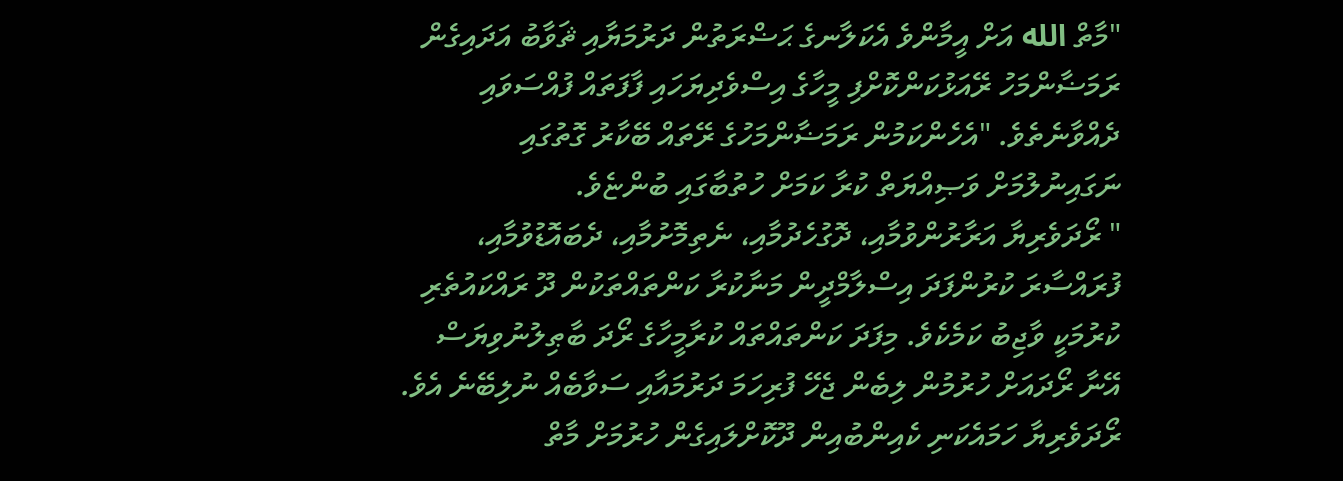"މާތް الله އަށް އީމާންވެ އެކަލާނގެ ޙަޟްރަތުން ދަރުމަޔާއި ޘަވާބު އަދައިގެން ރަމަޟާންމަހު ރޭއަޅުކަންކޮށްފި މީހާގެ އިސްވެދިޔަހައި ފާފަތައް ފުއްސަވައި ދެއްވާނެތެވެ. "އެހެންކަމުން ރަމަޟާންމަހުގެ ރޭތައް ބޭކާރު ގޮތުގައި ނަގައިނުލުމަށް ވަޞިއްޔަތް ކުރާ ކަމަށް ހުތުބާގައި ބުންޏެވެ.
" ރޯދަވެރިޔާ އަރާރުންވުމާއި، ދޮގުހެދުމާއި، ނެތިމޮށުމާއި، ދެބައޮޑުވުމާއި، ފުރައްސާރަ ކުރުންފަދަ އިސްލާމްދީން މަނާކުރާ ކަންތައްތަކުން ދޫ ރައްކައުތެރި ކުރުމަކީ ވާޖިބު ކަމެކެވެ. މިފަދަ ކަންތައްތައް ކުރާމީހާގެ ރޯދަ ބާޠިލުނުވިޔަސް އޭނާ ރޯދައަށް ހުރުމުން ލިބެން ޖެހޭ ފުރިހަމަ ދަރުމައާއި ސަވާބެއް ނުލިބޭނެ އެވެ. ރޯދަވެރިޔާ ހަމައެކަނި ކެއިންބުއިން ދޫކޮށްލައިގެން ހުރުމަށް މާތް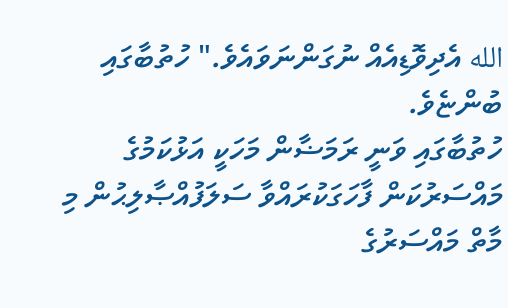الله އެދިވޮޑިއެއް ނުގަންނަވައެވެ." ހުތުބާގައި ބުންޏެވެ.
ހުތުބާގައި ވަނީ ރަމަޟާން މަހަކީ އަޅުކަމުގެ މައްސަރުކަން ފާހަގަކުރައްވާ ސަލަފުއްޞާލިޙުން މި މާތް މައްސަރުގެ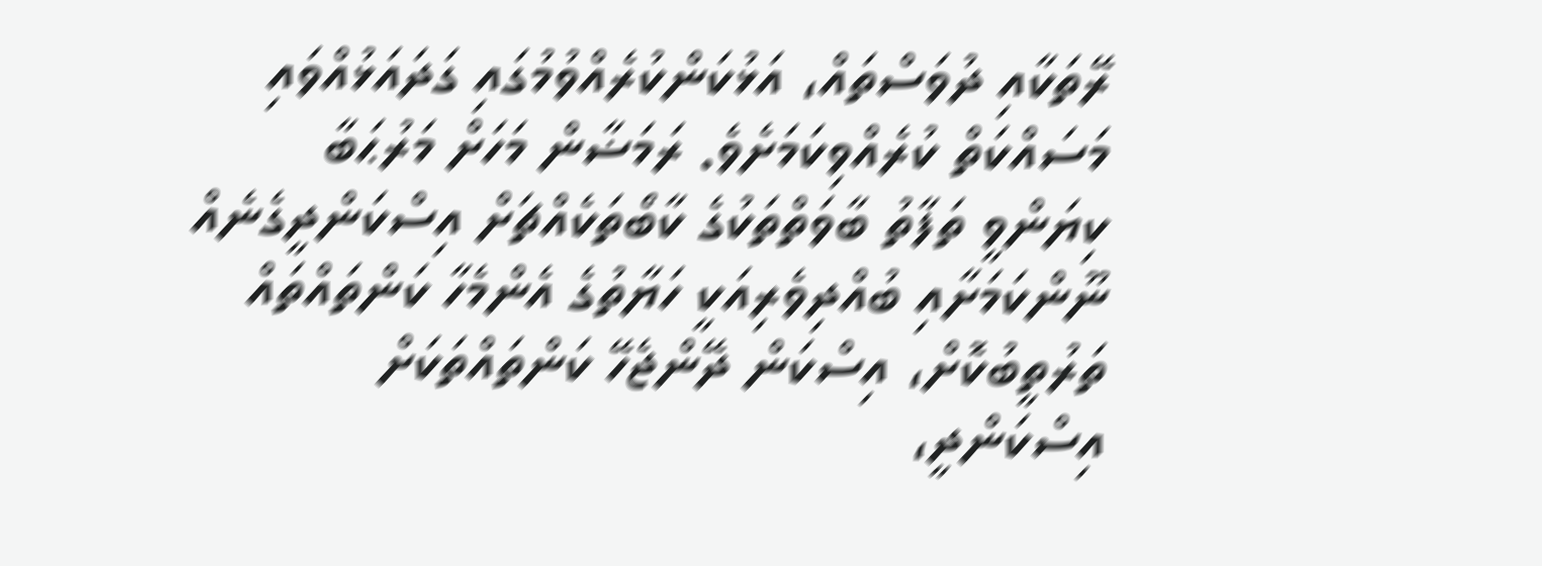ރޭތަކާއި ދުވަސްތައް، އަޅުކަންކުރެއްވުމުގައި ގަދައަޅުއްވައި މަސައްކަތް ކުރެއްވިކަމަށެވެ. ރަމަޟާން މަހަށް މަރުޙަބާ ކިޔަންވީ ތަފާތު ބާވަތްތަކުގެ ކާބޯތަކެއްޗަށް އިސްކަންދީގެނެއް ނޫންކަމަށާއި ބުއްދިވެރިއަކީ ހަޔާތުގެ އެންމެހާ ކަންތައްތައް ތަރުތީބުކޮށް، އިސްކަން ދޭންޖެހޭ ކަންތައްތަކަށް އިސްކަންދީ،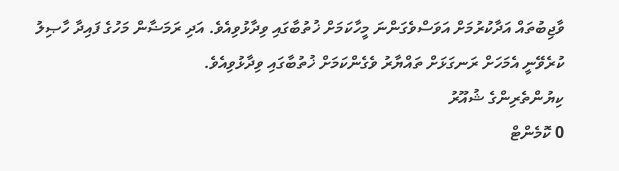ވާޖިބުތައް އަދާކުރުމަށް އަވަސްވެގަންނަ މީހާކަމަށް ޚުތުބާގައި ވިދާޅުވިއެވެ. އަދި ރަމަޟާން މަހުގެ ފައިދާ ހާޞިލު ކުރެވޭނީ އެމަހަށް ރަނގަޅަށް ތައްޔާރު ވެގެންކަމަށް ޚުތުބާގައި ވިދާޅުވިއެވެ.
ކިޔުންތެރިންގެ ޝުއޫރު
0 ކޮމެންޓް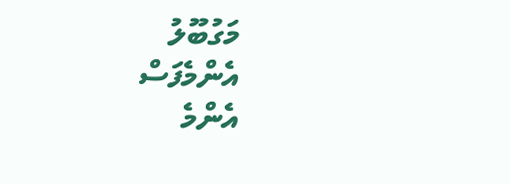މަގުބޫލު
އެންމެފަސް
އެންމެ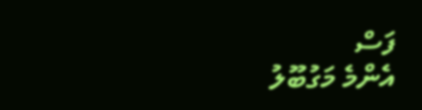ފަސް
އެންމެ މަގުބޫލު